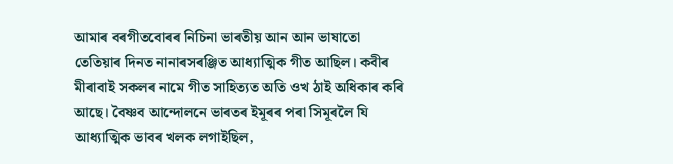আমাৰ বৰগীতবোৰৰ নিচিনা ভাৰতীয় আন আন ভাষাতো তেতিয়াৰ দিনত নানাৰসৰঞ্জিত আধ্যাত্মিক গীত আছিল। কবীৰ মীৰাবাই সকলৰ নামে গীত সাহিত্যত অতি ওখ ঠাই অধিকাৰ কৰি আছে। বৈষ্ণব আন্দোলনে ভাৰতৰ ইমূৰৰ পৰা সিমূৰলৈ যি আধ্যাত্মিক ভাবৰ খলক লগাইছিল,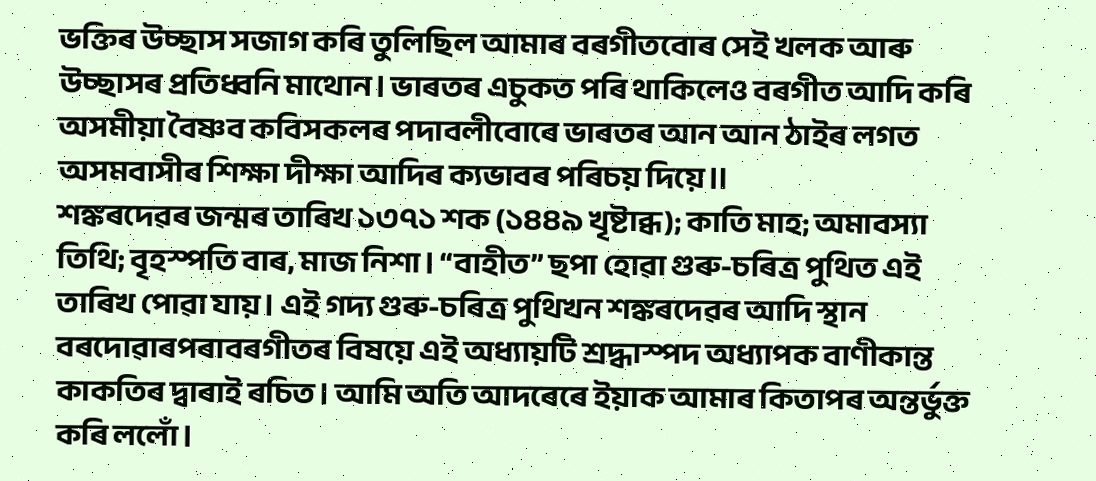ভক্তিৰ উচ্ছাস সজাগ কৰি তুলিছিল আমাৰ বৰগীতবোৰ সেই খলক আৰু উচ্ছাসৰ প্ৰতিধ্বনি মাথোন। ভাৰতৰ এচুকত পৰি থাকিলেও বৰগীত আদি কৰি অসমীয়া বৈষ্ণব কবিসকলৰ পদাবলীবোৰে ভাৰতৰ আন আন ঠাইৰ লগত অসমবাসীৰ শিক্ষা দীক্ষা আদিৰ ক্যভাবৰ পৰিচয় দিয়ে॥
শঙ্কৰদেৱৰ জন্মৰ তাৰিখ ১৩৭১ শক (১৪৪৯ খৃষ্টাব্ধ); কাতি মাহ; অমাবস্যা তিথি; বৃহস্পতি বাৰ, মাজ নিশা। “বাহীত” ছপা হোৱা গুৰু-চৰিত্ৰ পুথিত এই তাৰিখ পোৱা যায়। এই গদ্য গুৰু-চৰিত্ৰ পুথিখন শঙ্কৰদেৱৰ আদি স্থান বৰদোৱাৰপৰাবৰগীতৰ বিষয়ে এই অধ্যায়টি শ্ৰদ্ধাস্পদ অধ্যাপক বাণীকান্ত কাকতিৰ দ্বাৰাই ৰচিত। আমি অতি আদৰেৰে ইয়াক আমাৰ কিতাপৰ অন্তৰ্ভুক্ত কৰি ললোঁ।